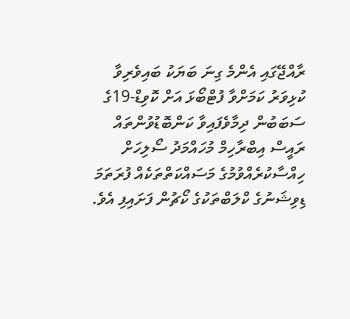ރާއްޖޭގައި އެންމެ ގިނަ ބަޔަކު ބައިވެރިވާ ކުޅިވަރު ކަމަށްވާ ފުޓްބޯޅަ އަށް ކޮވިޑް-19ގެ ސަބަބުން ދިމާވެފައިވާ ކަންބޮޑުވުންތައް ރައީސް އިބްރާހިމް މުހައްމަދު ސޯލިހަށް ހިއްސާކުރެއްވުމުގެ މަސައްކަތްތަކެއް ފުރަތަމަ ޑިވިޝަނުގެ ކްލަބްތަކުގެ ކޯޗުން ފަށައިފި އެވެ.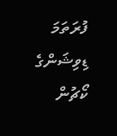ފުރަތަމަ ޑިވިޝަންގެ ކޯޗުން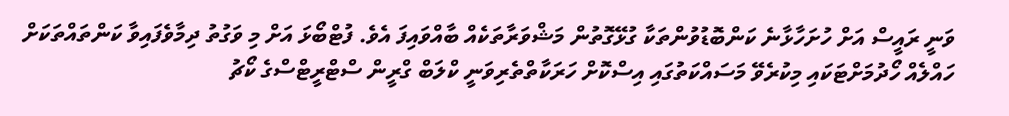ވަނީ ރައީސް އަށް ހުށަހާޅާނެ ކަންބޮޑުވުންތަކާ ގުޅޭގޮތުން މަޝްވަރާތަކެއް ބާއްވައިފަ އެވެ. ފުޓްބޯޅަ އަށް މި ވަގުތު ދިމާވެފައިވާ ކަންތައްތަކަށް ހައްލެއް ހޯދުމަށްޓަކައި މިކުރެވޭ މަސައްކަތުގައި އިސްކޮށް ހަރަކާތްތެރިވަނީ ކްލަބް ގްރީން ސްޓްރީޓްސްގެ ކޯޗު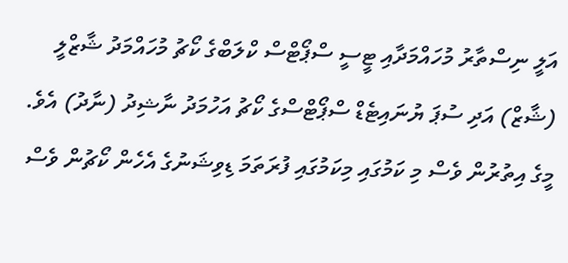އަލީ ނިސްތާރު މުހައްމަދާއި ޓީސީ ސްޕޯޓްސް ކްލަބްގެ ކޯޗު މުހައްމަދު ޝާޒްލީ (ޝާޒް) އަދި ސުޕަ ޔުނައިޓެޑް ސްޕޯޓްސްގެ ކޯޗު އަހުމަދު ނާޝިދު (ނާދު) އެވެ. މީގެ އިތުރުން ވެސް މި ކަމުގައި މިކަމުގައި ފުރަތަމަ ޑިވިޝަނުގެ އެހެން ކޯޗުން ވެސް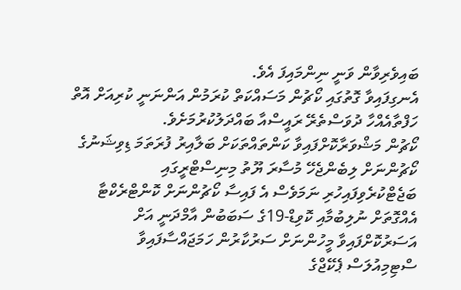ބައިވެރިވާން ވަނީ ނިންމައިފަ އެވެ.
އެނގިފައިވާ ގޮތުގައި ކޯޗުން މަސައްކަތް ކުރަމުން އަންނަނީ ކުރިއަށް އޮތް ހަފްތާއެއްހާ ދުވަސްތެރޭ ރައީސްއާ ބައްދަލުކުރުމަށެވެ.
ކޯޗުން މަޝްވަރާކޮށްފައިވާ ކަންތައްތަކަށް ބަލާއިރު ފުރަތަމަ ޑިވިޝަނުގެ ކޯޗުންނަށް ލިބެންޖެހޭ މުސާރަ ޔޫތު މިނިސްޓްރީގައި ބަޖެޓްކުރެވިފައިހުރި ނަމަވެސް އެ ފައިސާ ކޯޗުންނަށް ކޮންޓްރެކްޓާ އެއްގޮތަށް ނުލިބުމާއި ކޮވިޑް-19ގެ ސަބަބުން އާމްދަނީ އަށް އަސަރުކޮށްފައިވާ މީހުންނަށް ސަރުކާރުން ހަމަޖައްސާފައިވާ ސްޓިމިއުލަސް ޕެކޭޖްގެ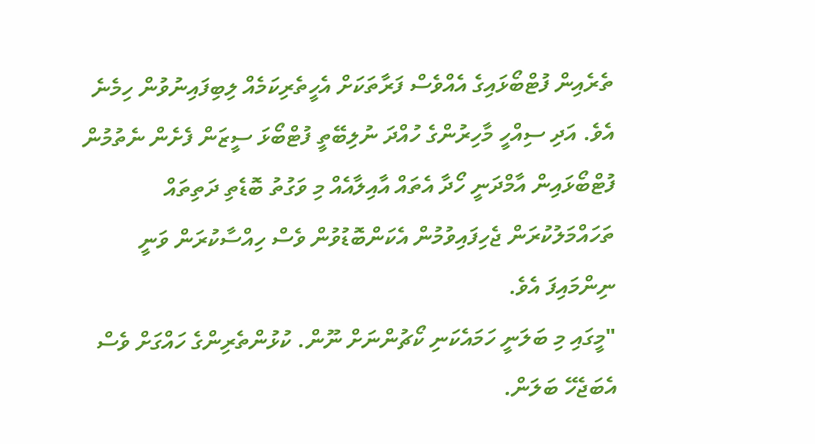ތެރެއިން ފުޓްބޯޅައިގެ އެއްވެސް ފަރާތަކަށް އެހީތެރިކަމެއް ލިބިފައިނުވުން ހިމެނެ އެވެ. އަދި ސިއްހީ މާހިރުންގެ ހުއްދަ ނުލިބޭތީ ފުޓްބޯޅަ ސީޒަން ފެށެން ނެތުމުން ފުޓްބޯޅައިން އާމްދަނީ ހޯދާ އެތައް އާއިލާއެއް މި ވަގުތު ބޮޑެތި ދަތިތައް ތަހައްމަލުކުރަން ޖެހިފައިވުމުން އެކަންބޮޑުވުން ވެސް ހިއްސާކުރަން ވަނީ ނިންމައިފަ އެވެ.
"މީގައި މި ބަލަނީ ހަމައެކަނި ކޯޗުންނަށް ނޫން. ކުޅުންތެރިންގެ ހައްގަށް ވެސް އެބަޖެހޭ ބަލަން.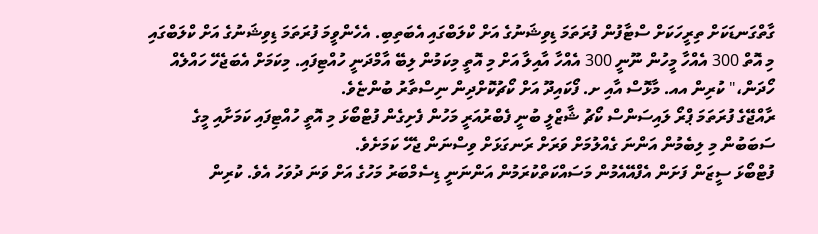ގާތްގަނޑަކަށް ތިރީހަކަށް ސްޓާފުން ފުރަތަމަ ޑިވިޝަނުގެ އަށް ކްލަބްގައި އެބަތިބި. އެހެންވީމަ ފުރަތަމަ ޑިވިޝަނުގެ އަށް ކްލަބްގައި މި އޮތް 300 އެއްހާ މީހުން ނޫނީ 300 އެއްހާ އާއިލާ އަށް މި އޮތީ މިކަމުން ލިބޭ އާމްދަނީ ހުއްޓިފައި. މިކަމަށް އެބަޖެހޭ ހައްލެއް ހޯދަން،" ކުރިން އއ. މާޅޮސް އާއި ށ. ފޯކައިދޫ އަށް ކޯޗުކޮށްދިން ނިސްތާރު ބުންޏެވެ.
ރާއްޖޭގެ ފުރަތަމަ ޕްރޯ ލައިސަންސް ކޯޗު ޝާޒްލީ ބުނީ ފެބްރުއަރީ މަހުން ފެށިގެން ފުޓްބޯޅަ މި އޮތީ ހުއްޓިފައި ކަމަށާއި މީގެ ސަބަބުން މި ލިބެމުން އަންނަ ގެއްލުމަށް ވަރަށް ރަނގަޅަށް ވިސްނަން ޖެހޭ ކަމަށެވެ.
ފުޓްބޯޅަ ސީޒަން ފަށަން އެފްއޭއެމުން މަސައްކަތްކުރަމުން އަންނަނީ ޑިސެމްބަރު މަހުގެ އަށް ވަނަ ދުވަހު އެވެ. ކުރިން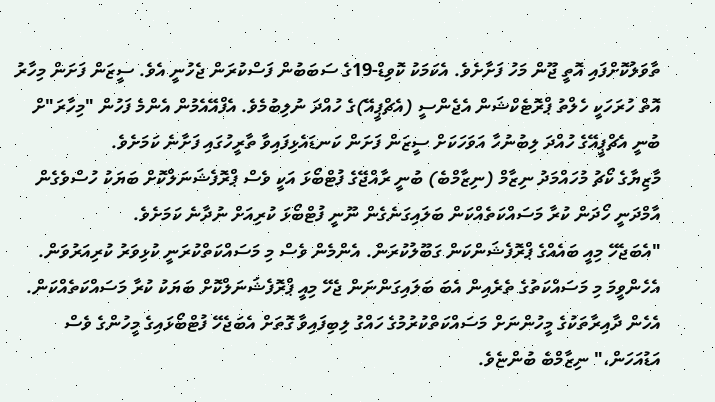ތާވަލުކޮށްފައި އޮތީ ޖޫން މަހު ފަށާށެވެ. އެކަމަކު ކޮވިޑް-19ގެ ސަބަބުން ފަސްކުރަން ޖެހުނީ އެވެ. ސީޒަން ފަށަން މިހާރު އޮތް ހުރަހަކީ ހެލްތު ޕްރޮޓެކްޝަން އެޖެންސީ (އެޗްޕީއޭ)ގެ ހުއްދަ ނުލިބުމެވެ. އެފްއޭއެމުން އެންމެ ފަހުން "މިހާރަ"ށް ބުނީ އެޗްޕީއޭގެ ހުއްދަ ލިބުނުހާ އަވަހަކަށް ސީޒަން ފަށަން ކަނޑައެޅިފައިވާ ތާރީހުގައި ފަށާނެ ކަމަށެވެ.
މާޒިޔާގެ ކޯޗު މުހައްމަދު ނިޒާމް (ނިޒާމްބެ) ބުނީ ރާއްޖޭގެ ފުޓްބޯޅަ އަކީ ވެސް ޕްރޮފެޝަނަލްކޮށް ބަޔަކު ހުސްވެގެން އާމްދަނީ ހޯދަން ކުރާ މަސައްކަތެއްކަން ބަލައިގަނެގެން ނޫނީ ފުޓްބޯޅަ ކުރިއަށް ނުދާނެ ކަމަށެވެ.
"އެބަޖެހޭ މިއީ ބައެއްގެ ޕްރޮފެޝަންކަން ގަބޫލުކުރަން. އެންމެން ވެސް މި މަސައްކަތްކުރަނީ ކުޅިވަރު ކުރިއަރުވަން. އެހެންވީމަ މި މަސައްކަތުގެ ތެރެއިން އެބަ ބަލައިގަންނަން ޖެހޭ މިއީ ޕްރޮފެޝަނަލްކޮށް ބަޔަކު ކުރާ މަސައްކަތެއްކަން. އެހެން ދާއިރާތަކުގެ މީހުންނަށް މަސައްކަތްކުރުމުގެ ހައްގު ލިބިފައިވާ ގޮތަށް އެބަޖެހޭ ފުޓްބޯޅައިގެ މީހުންގެ ވެސް އަޑުއަހަން،" ނިޒާމްބެ ބުންޏެވެ.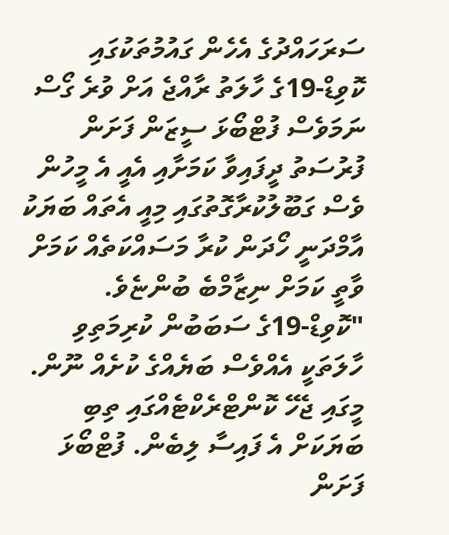ސަރަހައްދުގެ އެހެން ގައުމުތަކުގައި ކޮވިޑް-19ގެ ހާލަތު ރާއްޖެ އަށް ވުރެ ގޯސް ނަމަވެސް ފުޓްބޯޅަ ސީޒަން ފަށަން ފުރުސަތު ދީފައިވާ ކަމަށާއި އެއީ އެ މީހުން ވެސް ގަބޫލުކުރާގޮތުގައި މިއީ އެތައް ބަޔަކު އާމްދަނީ ހޯދަން ކުރާ މަސައްކަތެއް ކަމަށް ވާތީ ކަމަށް ނިޒާމްބެ ބުންޏެވެ.
"ކޮވިޑް-19ގެ ސަބަބުން ކުރިމަތިވި ހާލަތަކީ އެއްވެސް ބަޔެއްގެ ކުށެއް ނޫން. މީގައި ޖެހޭ ކޮންޓްރެކްޓެއްގައި ތިބި ބަޔަކަށް އެ ފައިސާ ލިބެން. ފުޓްބޯޅަ ފަށަން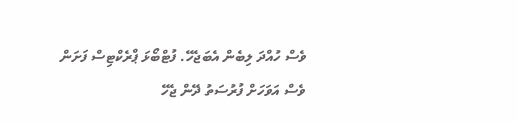ވެސް ހުއްދަ ލިބެން އެބަޖެހޭ. ފުޓްބޯޅަ ޕްރެކްޓިސް ފަށަން ވެސް އަވަހަށް ފުރުސަތު ދޭން ޖެހޭ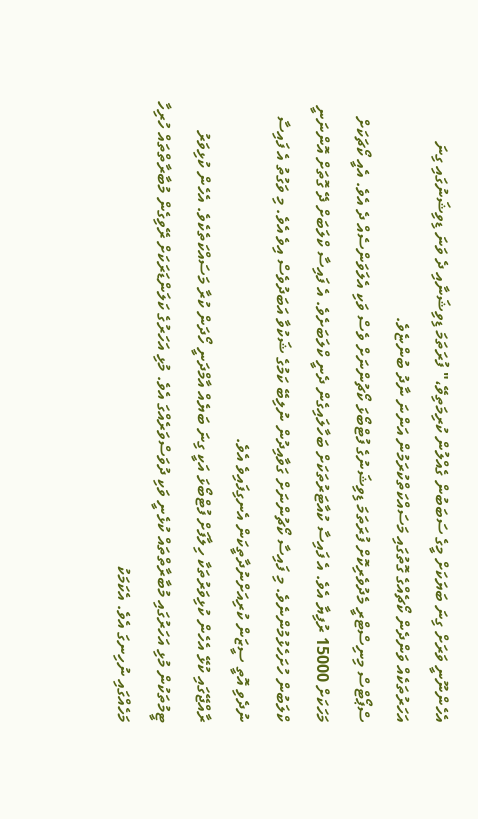އެހެންނޫނީ ވަރަށް ގިނަ ބަޔަކަށް މީގެ ސަބަބުން ގެއްލުން ކުރިމަތިވޭ،" ފުރަތަމަ ޑިވިޝަނާއި ދެ ވަނަ ޑިވިޝަނުގައި ގިނަ އަހަރުތަކެއް ވަންދެން ކޯޗެއްގެ ގޮތުގައި މަސައްކަތްކުރަމުން އަންނަ ނާދު ބުންޏެވެ.
ސްޕޯޓްސް މިނިސްޓްރީ މެދުވެރިކޮށް ފުރަތަމަ ޑިވިޝަނުގެ ފުޓްބޯޅަ ކޯޗުންނަށް ވެސް ވަކި އެލަވަންސެއް ދެ އެވެ. އެއީ ކޯޗަކަށް މަހަކަށް 15000 ރުފިޔާ އެވެ. އެ ފައިސާ ކުއާޓަރުތަކަށް ބަހާލައިގެން ދެނީ ކްލަބަށެވެ. އެ ފައިސާ ކްލަބަށް ދޭ ގޮތަށް އޮންނަނީ ކްލަބުން ހުށަހެޅުމުންނެވެ. މި ފައިސާ ކޯޗުންނަށް ގަވާއިދުން ނުލިބޭ ކަމުގެ ޝަކުވާ އަބަދުވެސް އިވެ އެވެ. މި ވަގުތު އެ ފައިސާ ނުދެވި އޮތީ ސީޒަން ކުރިއަށްނުދާތީކަން އެނގިފައިވެ އެވެ.
ރާއްޖޭގައި ކުޅޭ އެހެން ކުޅިވަރުތަކާ ހިލާފަށް ފުޓްބޯޅަ އަކީ ގިނަ ބަޔެއް އާމްދަނީ ހޯދަން ކުރާ މަސައްކަތެކެވެ. އެހެން ކުޅިވަރު ޓީމުތަކުން މުޅި އަހަރުގައި މުބާރާތްތައް ކުޅެނީ ވަކި ދުވަސްވަރެއްގަ އެވެ. މުޅި އަހަރުގެ ކަލަންޑަރަކަށް ރޭވިގެން މުބާރާތްތައް ހުރިހާ މަހެއްގައި ނުހިނގަ އެވެ. އެކަމަކު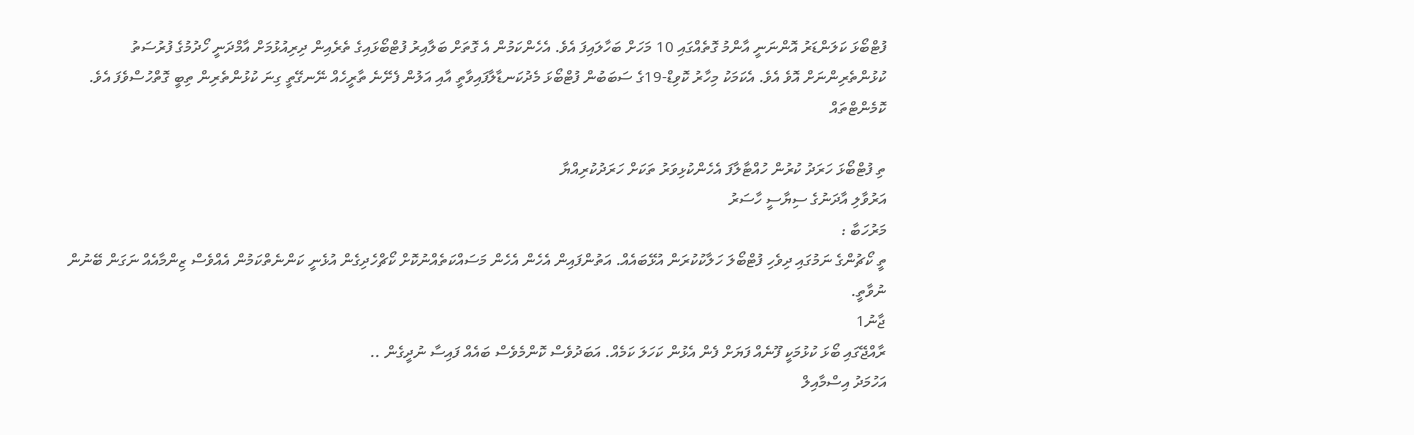ފުޓްބޯޅަ ކަލަންޑަރު އޮންނަނީ އާންމު ގޮތެއްގައި 10 މަހަށް ބަހާލައިފަ އެވެ. އެހެންކަމުން އެ ގޮތަށް ބަލާއިރު ފުޓްބޯޅައިގެ ތެރެއިން ދިރިއުޅުމަށް އާމްދަނީ ހޯދުމުގެ ފުރުސަތު ކުޅުންތެރިންނަށް އޮވެ އެވެ. އެކަމަކު މިހާރު ކޮވިޑް-19ގެ ސަބަބުން ފުޓްބޯޅަ މެދުކަނޑާލާފައިވާތީ އާއި އަލުން ފެށޭނެ ތާރީހެއް ނޭނގޭތީ ގިނަ ކުޅުންތެރިން ތިބީ ގޮތްހުސްވެފަ އެވެ.
ކޮމެންޓްތައް

ތި ފުޓްބޯޅަ ހަރަދު ކުރުން ހުއްޓާލާފަ އެހެންކުޅިވަރު ތަކަށް ހަރަދުކުރިއްޔާ
އަރުވާލި އާދަނުގެ ސިޔާސީ ހާސަރު
މަރުހަބާ :
ތީ ކޯޗުންގެ ނަމުގައި ދިވެހި ފުޓްބޯލަ ހަލާކުކުރަން އުޅޭބައެއް. އަތުންފައިން އެހެން އެހެން މަސައްކަތެއްނުކޮށް ކޯޗްހެދިގެން އުޅެނީ ކަންނެތްކަމުން އެއްވެސް ޒިންމާއެއް ނަގަން ބޭނުން ނުވާތީ.
ޖާނު1
ރާއްޖޭގައި ބޯޅަ ކުޅުމަކީ ފޫނެއް ފަޔަށް ފެން އެޅުން ކަހަލަ ކަމެއް. އަބަދުވެސް ކޮންމެވެސް ބައެއް ފައިސާ ނުދީގެން ..
އަހުމަދު އިސްމާއިލް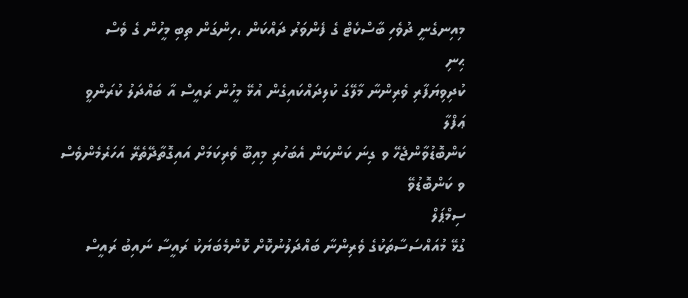މިއިނގެނީ ދުވެހި ބާސްކެޓް ގެ ފެންވަރު ދައްކަން ،ހިންގަން ތިބި މީހުން ގެ ވެސް
ޙިނި
ކުދިވިޔަފާރި ވެރިންނާ މާލޭގަ ކުލިދައްކައިގެން އުޅޭ މީހުން ރައީސް އާ ބައްދަލު ކުރަންވީ
ޢަފްލާ
ކަންބޮޑުވާންޖެހޭ ވ ގިނަ ކަންކަން އެބަހުރި މިއިބޫ ވެރިކަމަށް އައިގޮތާދޭތެރޭ އަހަރެމެންވެސް ވ ކަންބޮޑުވޭ
ސިމްޕަލް
ގުޅޭ މުއައްސަސާތަކުގެ ވެރިންނާ ބައްދަލުނުކޮށް ކޮންމެބަޔަކު ރައީސާ ނައިބު ރައީސް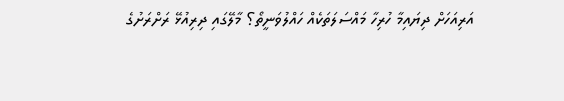އަރިއަހަށް ދިޔައިމާ ހުރިހާ މައްސަލަތަކެއް ހައްލުވަނީތޯ؟ މާލޭގައި ދިރިއުޅޭ ރަށްރަށުގެ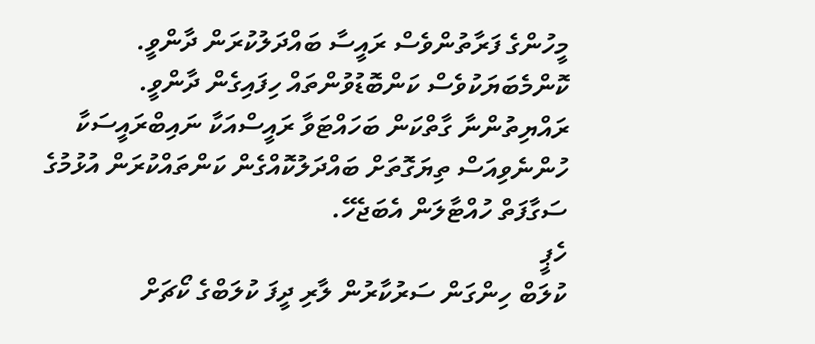މީހުންގެ ފަރާތުންވެސް ރައީސާ ބައްދަލުކުރަން ދާންވީ. ކޮންމެބަޔަކުވެސް ކަންބޮޑުވުންތައް ހިފައިގެން ދާންވީ. ރައްޔިތުންނާ ގާތްކަން ބަހައްޓަވާ ރައީސްއަކާ ނައިބްރައީސަކާ ހުންނެވިއަސް ތިޔަގޮތަށް ބައްދަލުކޮއްގެން ކަންތައްކުރަން އުޅުމުގެ ސަގާފަތް ހުއްޓާލަން އެބަޖެހޭ.
ހެޕީ
ކުލަބް ހިންގަން ސަރުކާރުން ލާރި ދީފަ ކުލަބްގެ ކޯޗަށް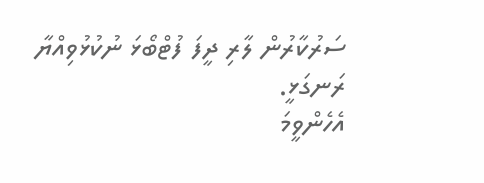ސަރުކާރުން ލާރި ދީފަ ފުޓްބޯޅަ ނުކުޅުވިއްޔާ ރަނގަޅީ.
އެހެންވީމަ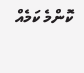ކޮންމެ ކަމެއް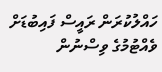ހައްލުކުރަން ރައީސް ފައިބުޑަށް ވެއްޓުމުގެ ވިސްނުން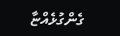ގެންގުޅެއްޏާ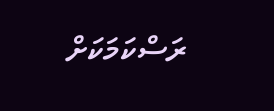ރަސްކަމަކަށް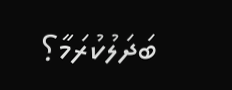ބަދަލުކުރަމާ؟